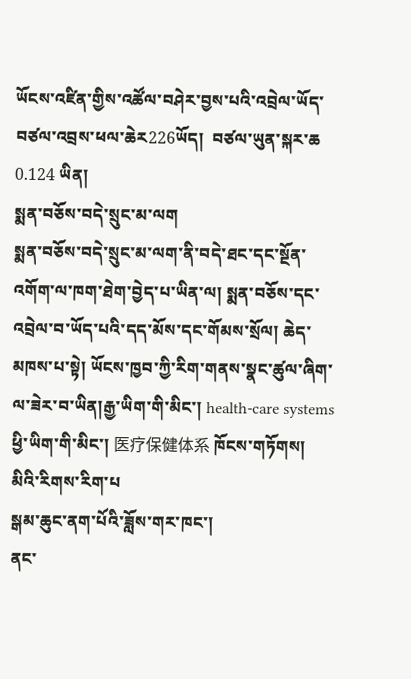ཡོངས་འཛིན་གྱིས་འཚོལ་བཤེར་བྱས་པའི་འབྲེལ་ཡོད་བཙལ་འབྲས་ཕལ་ཆེར226ཡོད།  བཙལ་ཡུན་སྐར་ཆ 0.124 ཡིན།
སྨན་བཅོས་བདེ་སྲུང་མ་ལག
སྨན་བཅོས་བདེ་སྲུང་མ་ལག་ནི་བདེ་ཐང་དང་སྔོན་འགོག་ལ་ཁག་ཐེག་བྱེད་པ་ཡིན་ལ། སྨན་བཅོས་དང་འབྲེལ་བ་ཡོད་པའི་དད་མོས་དང་གོམས་སྲོལ། ཆེད་མཁས་པ་སྟེ། ཡོངས་ཁྱབ་ཀྱི་རིག་གནས་སྣང་ཚུལ་ཞིག་ལ་ཟེར་བ་ཡིན།རྒྱ་ཡིག་གི་མིང་། health-care systems ཕྱི་ཡིག་གི་མིང་། 医疗保健体系 ཁོངས་གཏོགས། མིའི་རིགས་རིག་པ
སྒམ་ཆུང་ནག་པོའི་ཟློས་གར་ཁང་།
ནང་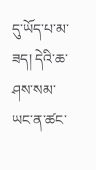དུ་ཡོད་པ་མ་ཟད། དེའི་ཆ་ཤས་སམ་ཡང་ན་ཚང་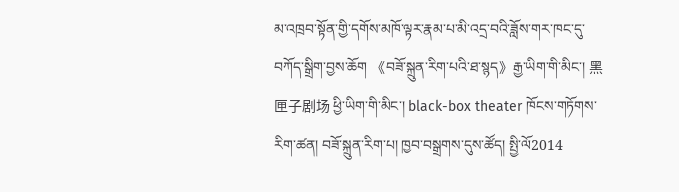མ་འཁྲབ་སྟོན་གྱི་དགོས་མཁོ་ལྟར་རྣམ་པ་མི་འདྲ་བའི་ཟློས་གར་ཁང་དུ་བཀོད་སྒྲིག་བྱས་ཆོག 《བཟོ་སྐྲུན་རིག་པའི་ཐ་སྙད》རྒྱ་ཡིག་གི་མིང་། 黑匣子剧场 ཕྱི་ཡིག་གི་མིང་། black-box theater ཁོངས་གཏོགས་རིག་ཚན། བཟོ་སྐྲུན་རིག་པ། ཁྱབ་བསྒྲགས་དུས་ཚོད། སྤྱི་ལོ2014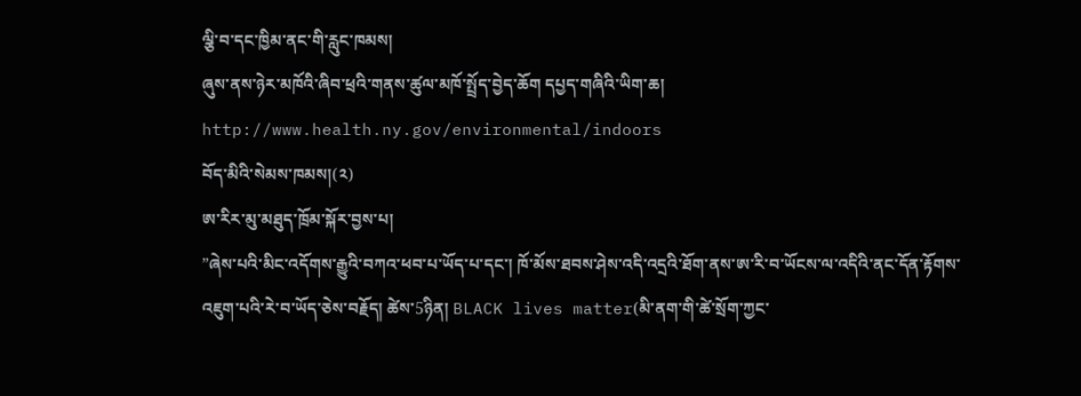ལྕི་བ་དང་ཁྱིམ་ནང་གི་རླུང་ཁམས།
ཞུས་ནས་ཉེར་མཁོའི་ཞིབ་ཕྲའི་གནས་ཚུལ་མཁོ་སྤྲོད་བྱེད་ཆོག དཔྱད་གཞིའི་ཡིག་ཆ། http://www.health.ny.gov/environmental/indoors
བོད་མིའི་སེམས་ཁམས།(༢)
ཨ་རིར་མུ་མཐུད་ཁྲོམ་སྐོར་བྱས་པ།
”ཞེས་པའི་མིང་འདོགས་རྒྱུའི་བཀའ་ཕབ་པ་ཡོད་པ་དང་། ཁོ་མོས་ཐབས་ཤེས་འདི་འདྲའི་ཐོག་ནས་ཨ་རི་བ་ཡོངས་ལ་འདིའི་ནང་དོན་རྟོགས་འཇུག་པའི་རེ་བ་ཡོད་ཅེས་བརྗོད། ཚེས་5ཉིན། BLACK lives matter(མི་ནག་གི་ཚེ་སྲོག་ཀྱང་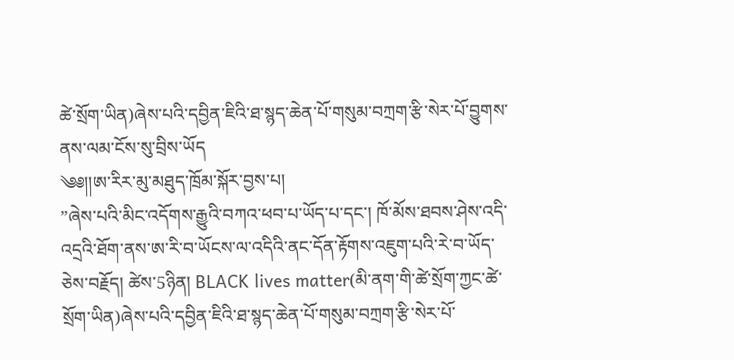ཚེ་སྲོག་ཡིན)ཞེས་པའི་དབྱིན་ཇིའི་ཐ་སྙད་ཆེན་པོ་གསུམ་བཀྲག་རྩི་སེར་པོ་བྱུགས་ནས་ལམ་ངོས་སུ་བྲིས་ཡོད
༄༅།།ཨ་རིར་མུ་མཐུད་ཁྲོམ་སྐོར་བྱས་པ།
”ཞེས་པའི་མིང་འདོགས་རྒྱུའི་བཀའ་ཕབ་པ་ཡོད་པ་དང་། ཁོ་མོས་ཐབས་ཤེས་འདི་འདྲའི་ཐོག་ནས་ཨ་རི་བ་ཡོངས་ལ་འདིའི་ནང་དོན་རྟོགས་འཇུག་པའི་རེ་བ་ཡོད་ཅེས་བརྗོད། ཚེས་5ཉིན། BLACK lives matter(མི་ནག་གི་ཚེ་སྲོག་ཀྱང་ཚེ་སྲོག་ཡིན)ཞེས་པའི་དབྱིན་ཇིའི་ཐ་སྙད་ཆེན་པོ་གསུམ་བཀྲག་རྩི་སེར་པོ་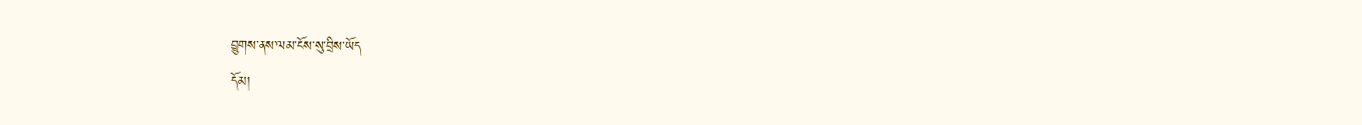བྱུགས་ནས་ལམ་ངོས་སུ་བྲིས་ཡོད
དོམ།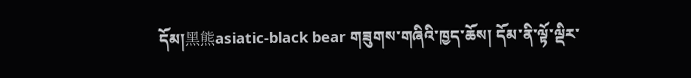དོམ།黑熊asiatic-black bear གཟུགས་གཞིའི་ཁྱད་ཆོས། དོམ་ནི་ལྟོ་ལྡིར་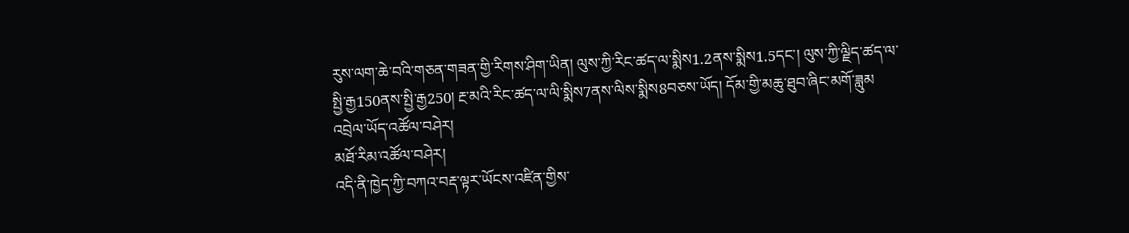རུས་ལག་ཆེ་བའི་གཅན་གཟན་གྱི་རིགས་ཤིག་ཡིན། ལུས་ཀྱི་རིང་ཚད་ལ་སྨིས1.2ནས་སྨིས1.5དང་། ལུས་ཀྱི་ལྗིད་ཚད་ལ་སྤྱི་རྒྱ150ནས་སྤྱི་རྒྱ250། རྔ་མའི་རིང་ཚད་ལ་ལི་སྨིས7ནས་ལིས་སྨིས8བཅས་ཡོད། དོམ་གྱི་མཆུ་ཐུབ་ཞིང་མགོ་ཟླུམ
འབྲེལ་ཡོད་འཚོལ་བཤེར།
མཐོ་རིམ་འཚོལ་བཤེར།
འདི་ནི་ཁྱེད་ཀྱི་བཀའ་བརྡ་ལྟར་ཡོངས་འཛིན་གྱིས་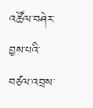འཚོལ་བཤེར་བྱས་པའི་བཙལ་འབྲས་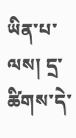ཡིན་པ་ལས། དྲ་ཚིགས་དེ་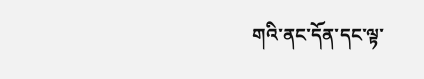གའི་ནང་དོན་དང་ལྟ་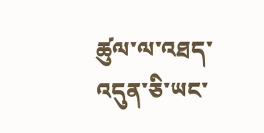ཚུལ་ལ་འཐད་འདུན་ཅི་ཡང་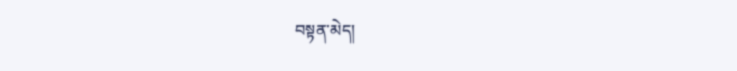བསྟན་མེད།